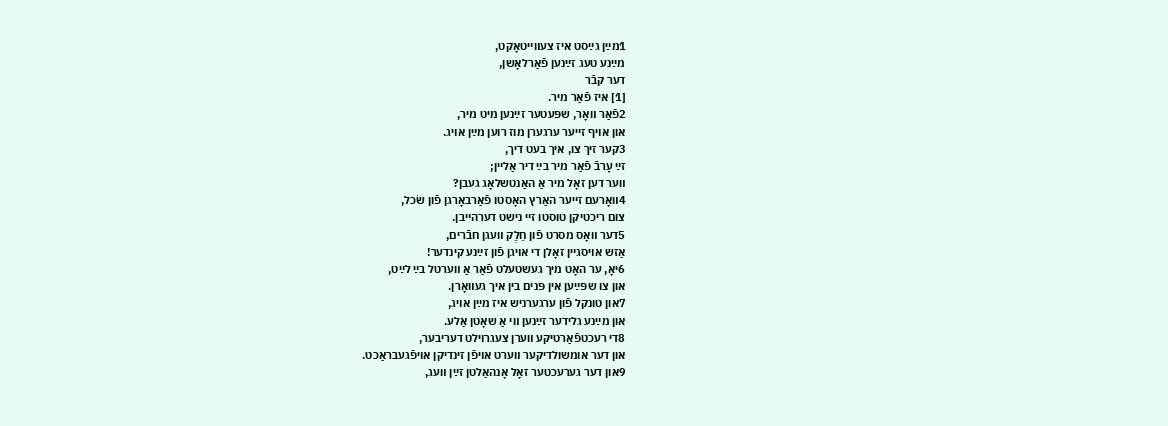1מײַן גײַסט איז צעװײטאָקט,
מײַנע טעג זײַנען פֿאַרלאָשן,
דער קבֿר
[1] איז פֿאַר מיר.
2פֿאַר װאָר, שפּעטער זײַנען מיט מיר,
און אױף זײער ערגערן מוז רוען מײַן אױג.
3קער זיך צו, איך בעט דיך,
זײַ עָרבֿ פֿאַר מיר בײַ דיר אַלײן;
װער דען זאָל מיר אַ האַנטשלאָג געבן?
4װאָרעם זײער האַרץ האָסטו פֿאַרבאָרגן פֿון שׂכל,
צום ריכטיקן טוסטו זײ נישט דערהײבן.
5דער װאָס מסרט פֿון חֵלֶק װעגן חבֿרים,
אַזש אױסגײן זאָלן די אױגן פֿון זײַנע קינדער!
6יאָ, ער האָט מיך געשטעלט פֿאַר אַ װערטל בײַ לײַט,
און צו שפּײַען אין פּנים בין איך געװאָרן.
7און טונקל פֿון ערגערניש איז מײַן אױג,
און מײַנע גלידער זײַנען װי אַ שאָטן אַלע.
8די רעכטפֿאַרטיקע װערן צעגרױלט דעריבער,
און דער אומשולדיקער װערט אױפֿן זינדיקן אױפֿגעבראַכט.
9און דער גערעכטער זאָל אָנהאַלטן זײַן װעג,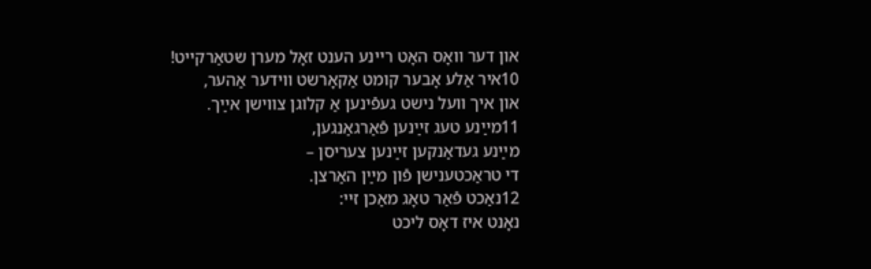און דער װאָס האָט רײנע הענט זאָל מערן שטאַרקײט!
10איר אַלע אָבער קומט אַקאָרשט װידער אַהער,
און איך װעל נישט געפֿינען אַ קלוגן צװישן אײַך.
11מײַנע טעג זײַנען פֿאַרגאַנגען,
מײַנע געדאַנקען זײַנען צעריסן –
די טראַכטענישן פֿון מײַן האַרצן.
12נאַכט פֿאַר טאָג מאַכן זײ:
נאָנט איז דאָס ליכט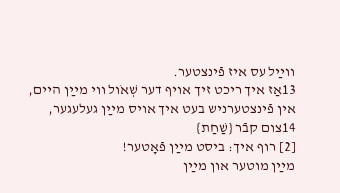װײַל עס איז פֿינצטער.
13אַז איך ריכט זיך אױף דער שְׁאֹול װי מײַן הײם,
אין פֿינצטערניש בעט איך אױס מײַן געלעגער,
14צום קבֿר {שַׁחַת}
[2] רוף איך: ביסט מײַן פֿאָטער!
מײַן מוטער און מײַן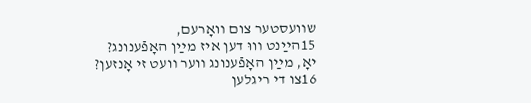שװעסטער צום װאָרעם,
15הײַנט װוּ דען איז מײַן האָפֿענונג?
יאָ, מײַן האָפֿענונג װער װעט זי אָנזען?
16צו די ריגלען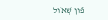פֿון שְׁאֹול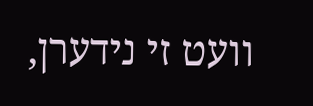װעט זי נידערן,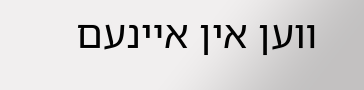װען אין אײנעם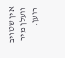אין שטױב װעלן מיר רוען.